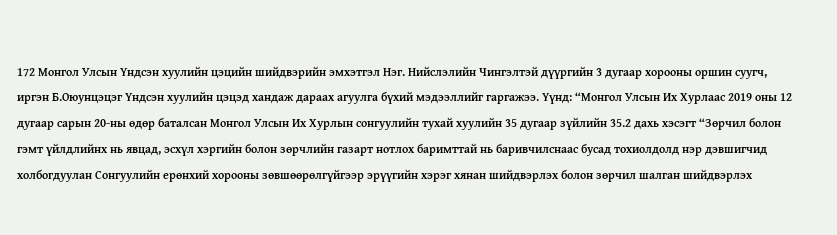172 Монгол Улсын Үндсэн хуулийн цэцийн шийдвэрийн эмхэтгэл Нэг. Нийслэлийн Чингэлтэй дүүргийн 3 дугаар хорооны оршин суугч, иргэн Б.Оюунцэцэг Үндсэн хуулийн цэцэд хандаж дараах агуулга бүхий мэдээллийг гаргажээ. Үүнд: “Монгол Улсын Их Хурлаас 2019 оны 12 дугаар сарын 20-ны өдөр баталсан Монгол Улсын Их Хурлын сонгуулийн тухай хуулийн 35 дугаар зүйлийн 35.2 дахь хэсэгт “Зөрчил болон гэмт үйлдлийнх нь явцад, эсхүл хэргийн болон зөрчлийн газарт нотлох баримттай нь баривчилснаас бусад тохиолдолд нэр дэвшигчид холбогдуулан Сонгуулийн ерөнхий хорооны зөвшөөрөлгүйгээр эрүүгийн хэрэг хянан шийдвэрлэх болон зөрчил шалган шийдвэрлэх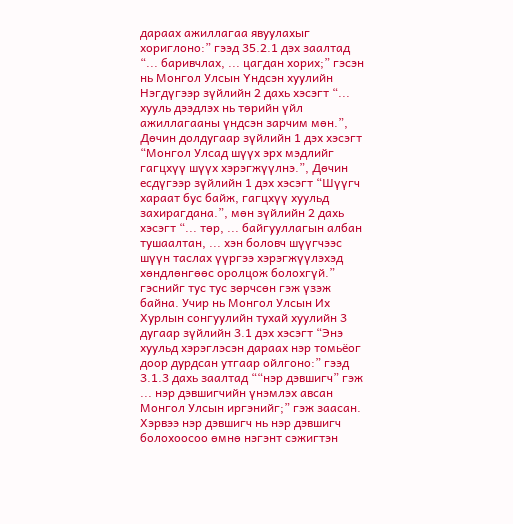дараах ажиллагаа явуулахыг хориглоно:” гээд 35.2.1 дэх заалтад “... баривчлах, ... цагдан хорих;” гэсэн нь Монгол Улсын Үндсэн хуулийн Нэгдүгээр зүйлийн 2 дахь хэсэгт “... хууль дээдлэх нь төрийн үйл ажиллагааны үндсэн зарчим мөн.”, Дөчин долдугаар зүйлийн 1 дэх хэсэгт “Монгол Улсад шүүх эрх мэдлийг гагцхүү шүүх хэрэгжүүлнэ.”, Дөчин есдүгээр зүйлийн 1 дэх хэсэгт “Шүүгч хараат бус байж, гагцхүү хуульд захирагдана.”, мөн зүйлийн 2 дахь хэсэгт “... төр, ... байгууллагын албан тушаалтан, ... хэн боловч шүүгчээс шүүн таслах үүргээ хэрэгжүүлэхэд хөндлөнгөөс оролцож болохгүй.” гэснийг тус тус зөрчсөн гэж үзэж байна. Учир нь Монгол Улсын Их Хурлын сонгуулийн тухай хуулийн 3 дугаар зүйлийн 3.1 дэх хэсэгт “Энэ хуульд хэрэглэсэн дараах нэр томьёог доор дурдсан утгаар ойлгоно:” гээд 3.1.3 дахь заалтад ““нэр дэвшигч” гэж ... нэр дэвшигчийн үнэмлэх авсан Монгол Улсын иргэнийг;” гэж заасан. Хэрвээ нэр дэвшигч нь нэр дэвшигч болохоосоо өмнө нэгэнт сэжигтэн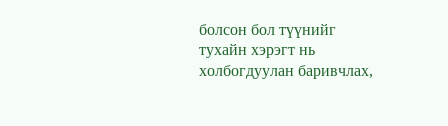болсон бол түүнийг тухайн хэрэгт нь холбогдуулан баривчлах,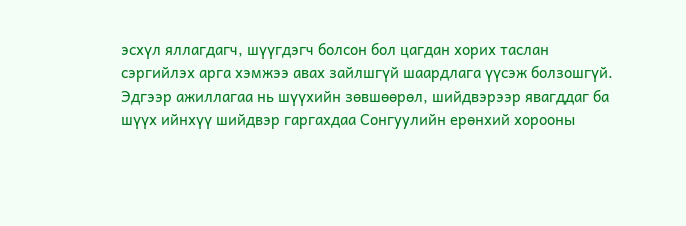эсхүл яллагдагч, шүүгдэгч болсон бол цагдан хорих таслан сэргийлэх арга хэмжээ авах зайлшгүй шаардлага үүсэж болзошгүй. Эдгээр ажиллагаа нь шүүхийн зөвшөөрөл, шийдвэрээр явагддаг ба шүүх ийнхүү шийдвэр гаргахдаа Сонгуулийн ерөнхий хорооны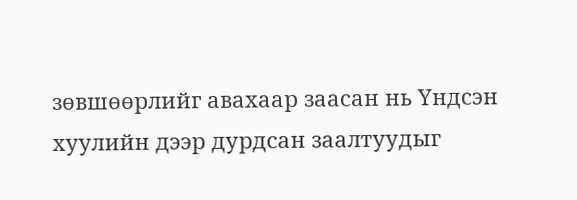зөвшөөрлийг авахаар заасан нь Үндсэн хуулийн дээр дурдсан заалтуудыг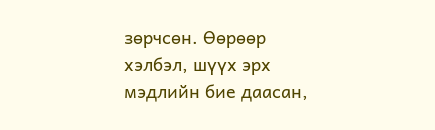зөрчсөн. Өөрөөр хэлбэл, шүүх эрх мэдлийн бие даасан,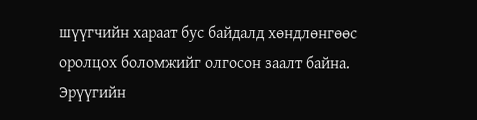шүүгчийн хараат бус байдалд хөндлөнгөөс оролцох боломжийг олгосон заалт байна. Эрүүгийн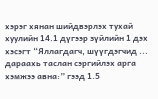хэрэг хянан шийдвэрлэх тухай хуулийн 14.1 дүгээр зүйлийн 1 дэх хэсэгт “Яллагдагч, шүүгдэгчид ... дараахь таслан сэргийлэх арга хэмжээ авна:” гээд 1.5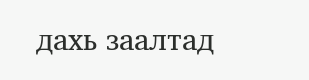дахь заалтад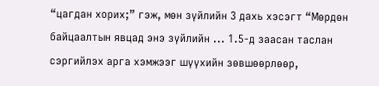“цагдан хорих;” гэж, мөн зүйлийн 3 дахь хэсэгт “Мөрдөн байцаалтын явцад энэ зүйлийн ... 1.5-д заасан таслан сэргийлэх арга хэмжээг шүүхийн зөвшөөрлөөр,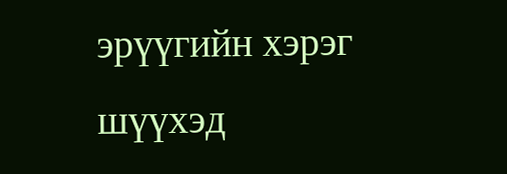эрүүгийн хэрэг шүүхэд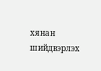хянан шийдвэрлэх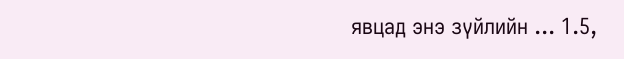явцад энэ зүйлийн ... 1.5,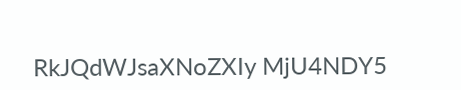RkJQdWJsaXNoZXIy MjU4NDY5